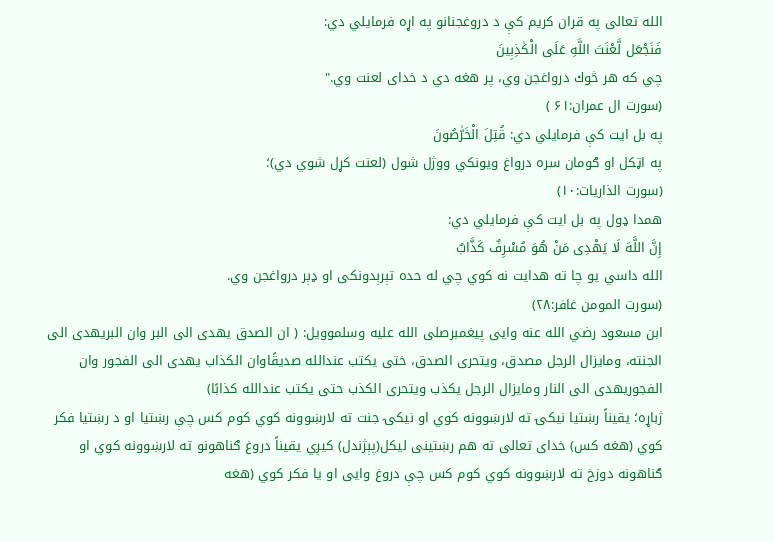الله تعالی په قران کریم کې د دروغجنانو په اړه فرمایلي دي:
فَنَجْعَل لَّعْنَتَ اللَّهِ عَلَى الْكٰذِبِينَ
چي كه هر څوك درواغجن وي، پر هغه دي د خداى لعنت وي."
(سورت ال عمران:۶۱ )
په بل ایت کې فرمایلي دي: قُتِلَ الْخَرّٰصُونَ
په اټكل او ګومان سره درواغ ويونكي ووژل شول (لعنت کړل شوي دي)؛
(سورت الذاریات:۱۰)
همدا ډول په بل ایت کې فرمایلي دي:
إِنَّ اللَّهَ لَا يَهْدِى مَنْ هُوَ مُسْرِفٌ كَذَّابٌ
الله داسي يو چا ته هدايت نه كوي چي له حده تېرېدونكى او ډېر درواغجن وي.
(سورت المومن غافر:۲۸)
ابن مسعود رضي الله عنه وایی پیغمبرصلى الله عليه وسلموویل: ( ان الصدق یهدی الی البر وان البریهدی الی الجنته، ومایزال الرجل مصدق، ویتحری الصدق، ختی یکتب عندالله صدیقًاوان الکذاب یهدی الی الفجور وان الفجوریهدی الی النار ومایزال الرجل یکذب ویتحری الکذب حتی یکتب عندالله کذابًا)
ژباړه؛ یقیناً رښتیا نیکۍ ته لارښوونه کوي او نیکۍ جنت ته لارښوونه کوي کوم کس چې رښتیا او د رښتیا فکر کوي (هغه کس) خدای تعالی ته هم رښتینی لیکل(پېژندل) کیږي یقیناً دروغ ګناهونو ته لارښوونه کوي او ګناهونه دوزخ ته لارښوونه کوي کوم کس چې دروغ وایی او یا فکر کوي (هغه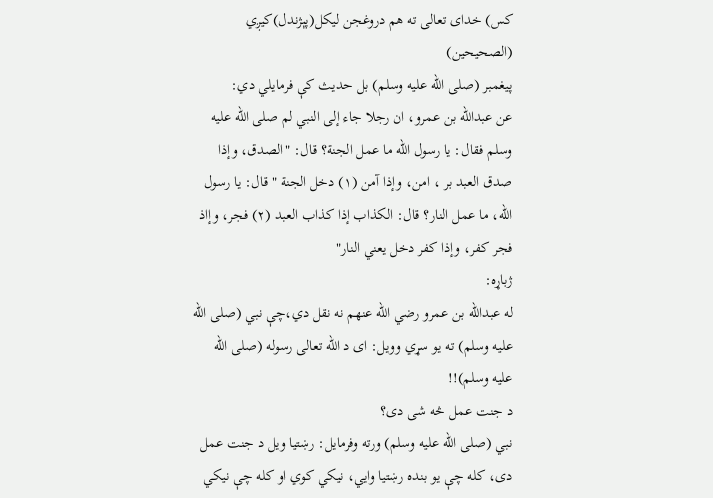کس) خدای تعالی ته هم دروغجن لیکل(پېژندل)کیږي (الصحیحین)
پیغمبر (صلى الله عليه وسلم) بل حدیث کې فرمایلي دي:
عن عبدالله بن عمرو، ان رجلا جاء إلی النبي لم صلى الله عليه وسلم فقال: یا رسول الله ما عمل الجنة؟ قال: "الصدق، وإذا صدق العبد بر ، امن، وإذا آمن (۱) دخل الجنة " قال: یا رسول الله، ما عمل النار؟ قال: الکذاب إذا کذاب العبد (۲) فجر، وإاذ فجر کفر، وإذا کفر دخل یعني النار"
ژباړه:
له عبدالله بن عمرو رضي الله عنهم نه نقل دي،چې نبي (صلى الله عليه وسلم) ته یو سړي وویل: ای د الله تعالی رسوله (صلى الله عليه وسلم)!!
د جنت عمل څه شی دی؟
نبي (صلى الله عليه وسلم) ورته وفرمایل: رښتیا ویل د جنت عمل دی، کله چې یو بنده رښتیا وایي، نیکي کوي او کله چې نیکي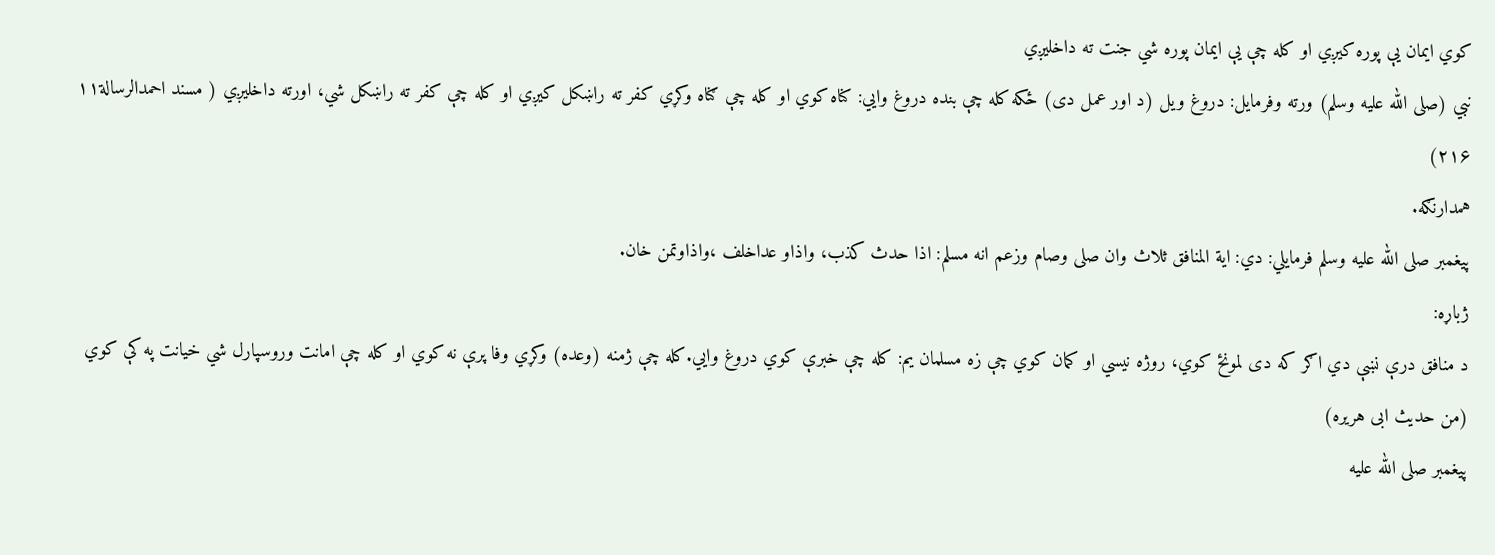کوي ایمان یې پوره کیږي او کله چې یې ایمان پوره شي جنت ته داخلیږي
نبي (صلى الله عليه وسلم) ورته وفرمایل: دروغ ویل (د اور عمل دی) ځکه کله چې بنده دروغ وایي: کناه کوي او کله چې ګناه وکړي کفر ته راښکل کیږي او کله چې کفر ته راښکل شي، اورته داخلیږي ( مسند احمدالرسالة۱۱ ۲۱۶)
همدارنګه.
پیغمبر صلى الله عليه وسلم فرمایلي: دي: ایة المنافق ثلاث وان صلی وصام وزعم انه مسلم: اذا حدث کذب، واذاو عداخلف ،واذاوتمن خان.
ژباړه:
د منافق درې نښې دي اګر که دی لمونځ کوي، روژه نیسي او کمان کوي چې زه مسلمان یم: کله چې خبرې کوي دروغ وایي.کله چې ژمنه (وعده) وکړي وفا پرې نه کوي او کله چې امانت وروسپارل شي خیانت په کې کوي (من حدیث ابی هریره)
پیغمبر صلى الله عليه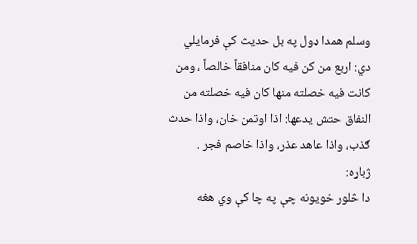وسلم همدا ډول په بل حدیث کې فرمایلي دي: اربع من کن فیه کان منافقاً خالصاً ، ومن کانت فیه خصلته منها کان فیه خصلته من النفاق حتش یدعها: اذا اوتمن خان، واذا حدث ګذب، واذا عاهد عذر، واذا خاصم فجر .
ژباړه:
دا څلور خویونه چې په چا کې وي هغه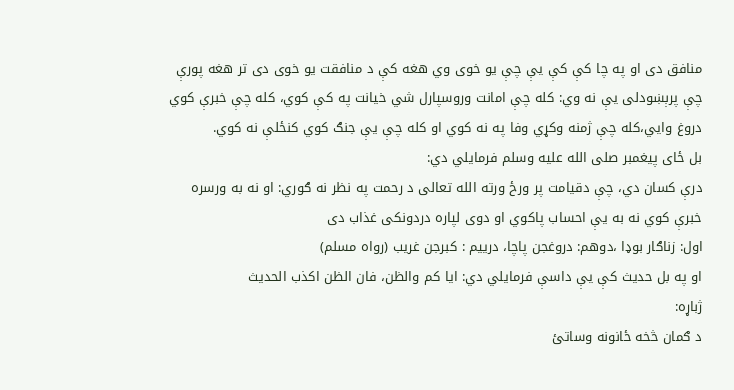منافق دی او په چا کې کې یې چې یو خوی وي هغه کې د منافقت یو خوی دی تر هغه پورې چې پرېښودلی یې نه وي: کله چې امانت وروسپارل شي خیانت په کې کوي، کله چې خبرې کوي دروغ وایي،کله چې ژمنه وکړي وفا په نه کوي او کله چې یې جنګ کوي کنځلې نه کوي.
بل ځای پیغمبر صلى الله عليه وسلم فرمایلي دي:
درې کسان دي، چې دقیامت پر ورځ ورته الله تعالی د رحمت په نظر نه ګوري: او نه به ورسره خبرې کوي نه به یې احساب پاکوي او دوی لپاره دردونکی غذاب دی
اول: زناګار بوډا ،دوهم: دروغجن پاچا، درییم : کبرجن غریب (رواه مسلم)
او په بل حدیث کې یې داسې فرمایلي دي: ایا کم والظن، فان الظن اکذب الحدیث
ژباړه:
د ګمان څخه ځانونه وساتئ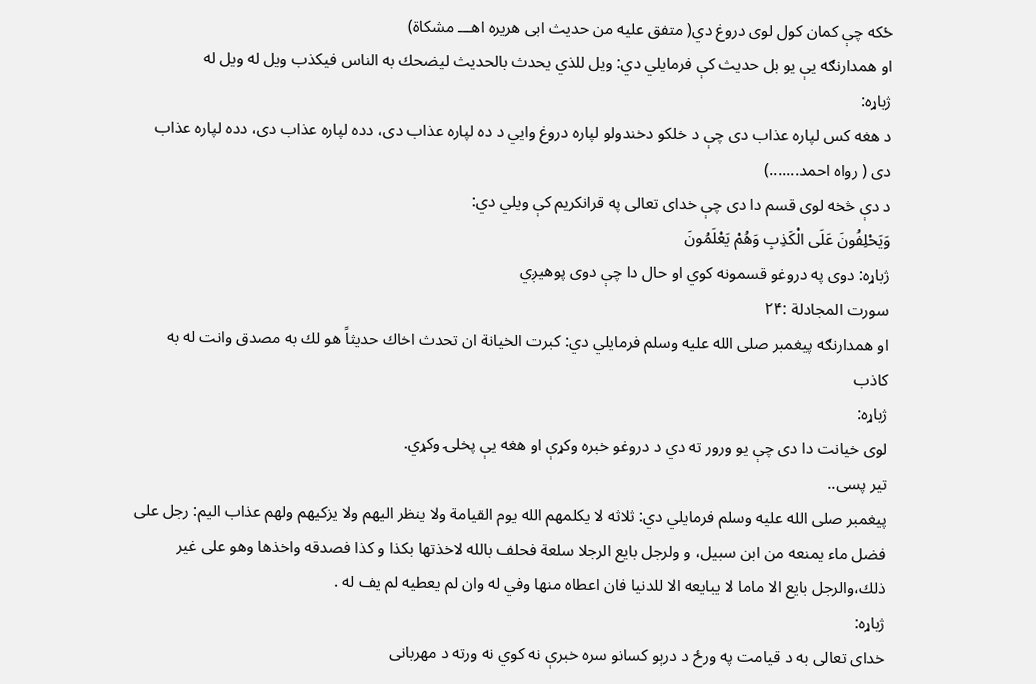ځکه چې کمان کول لوی دروغ دي( متفق علیه من حدیث ابی هریره اهـــ مشکاة)
او همدارنګه یې یو بل حدیث کې فرمایلي دي: ویل للذي یحدث بالحدیث لیضحك به الناس فیکذب ویل له ویل له
ژباړه:
د هغه کس لپاره عذاب دی چې د خلکو دخندولو لپاره دروغ وایي د ده لپاره عذاب دی، دده لپاره عذاب دی، دده لپاره عذاب دی ( رواه احمد.......)
د دې څخه لوی قسم دا دی چې خدای تعالی په قرانکریم کې ویلي دي:
وَيَحْلِفُونَ عَلَى الْكَذِبِ وَهُمْ يَعْلَمُونَ
ژباړه: دوی په دروغو قسمونه کوي او حال دا چې دوی پوهیږي
سورت المجادلة :۲۴
او همدارنګه پیغمبر صلى الله عليه وسلم فرمایلي دي: کبرت الخیانة ان تحدث اخاك حدیثاً هو لك به مصدق وانت له به کاذب
ژباړه:
لوی خیانت دا دی چې یو ورور ته دي د دروغو خبره وکړې او هغه یې پخلۍ وکړي.
تیر پسی..
پیغمبر صلى الله عليه وسلم فرمایلي دي: ثلاثه لا یکلمهم الله یوم القیامة ولا ینظر الیهم ولا یزکیهم ولهم عذاب الیم: رجل علی فضل ماء یمنعه من ابن سبیل، و ولرجل بایع الرجلا سلعة فحلف بالله لاخذتها بکذا و کذا فصدقه واخذها وهو علی غیر ذلك،والرجل بایع الا ماما لا یبایعه الا للدنیا فان اعطاه منها وفي له وان لم یعطیه لم یف له .
ژباړه:
خدای تعالی به د قیامت په ورځ د درېو کسانو سره خبرې نه کوي نه ورته د مهربانی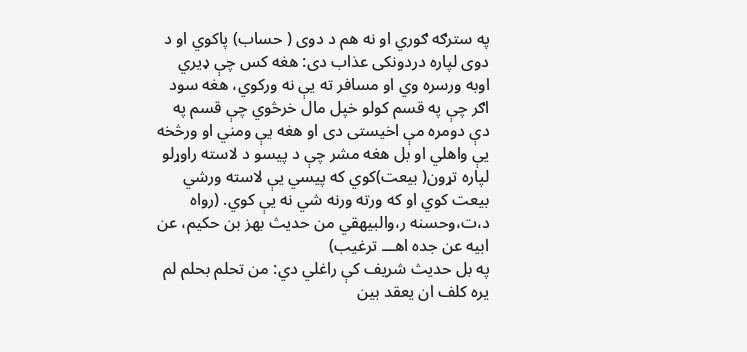په سترګه ګوري او نه هم د دوی ( حساب) پاکوي او د دوی لپاره دردونکی عذاب دی: هغه کس چې ډیري اوبه ورسره وي او مسافر ته یې نه ورکوي، هغه سود اګر چې په قسم کولو خپل مال خرڅوي چې قسم په دې دومره مې اخیستی دی او هغه یې ومني او ورڅخه یې واهلي او بل هغه مشر چې د پیسو د لاسته راوړلو لپاره تړون( بیعت)کوي که پیسي یې لاسته ورشي بیعت کوي او که ورته ورنه شي نه یې کوي. (رواه د،ت،وحسنه ر،والبیهقي من حدیث بهز بن حکیم، عن ابیه عن جده اهـــ ترغیب)
په بل حدیث شریف کې راغلي دي: من تحلم بحلم لم یره کلف ان یعقد بین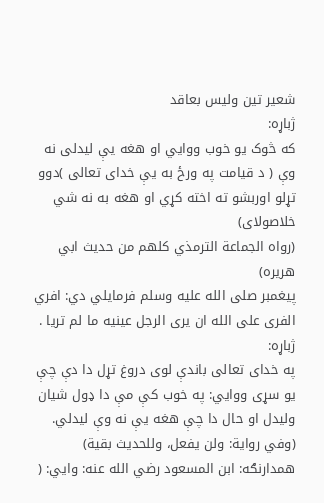شعیر تین ولیس بعاقد
ژباړه:
که څوک یو خوب ووایي او هغه یې لیدلی نه وې ( د قیامت په ورځ به یې خدای تعالی )دوو تړلو اوربشو ته اخته کړي او هغه به نه شي خلاصولای)
(رواه الجماعة الترمذي کلهم من حدیث ابي هریره)
پیغمبر صلى الله عليه وسلم فرمایلي دي: افري الفری علی الله ان یری الرجل عینیه ما لم تریا .
ژباړه:
په خدای تعالی باندې لوی دروغ تړل دا دې چې یو سړی ووایي: په خوب کې مې دا ډول شیان ولیدل او حال دا چې هغه یې نه وې لیدلي.
(وفي روایة: ولن یفعل، وللحدیث بقیة)
همدارنګه: ابن المسعود رضي الله عنه: وایي: (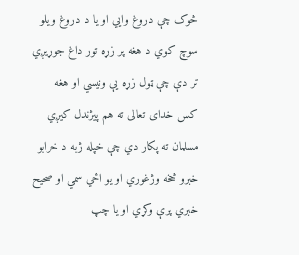څوک چې دروغ وایي او یا د دروغ ویلو سوچ کوي د هغه پر زړه تور داغ جوړیږي تر دې چې ټول زړه یې ونیسي او هغه کس خدای تعالی ته هم پیژندل کیږي مسلمان ته پکار دي چې خپله ژبه د خرابو خبرو څخه وژغوري او یو اځي سمي او صحیح خبري پرې وکړي او یا چپ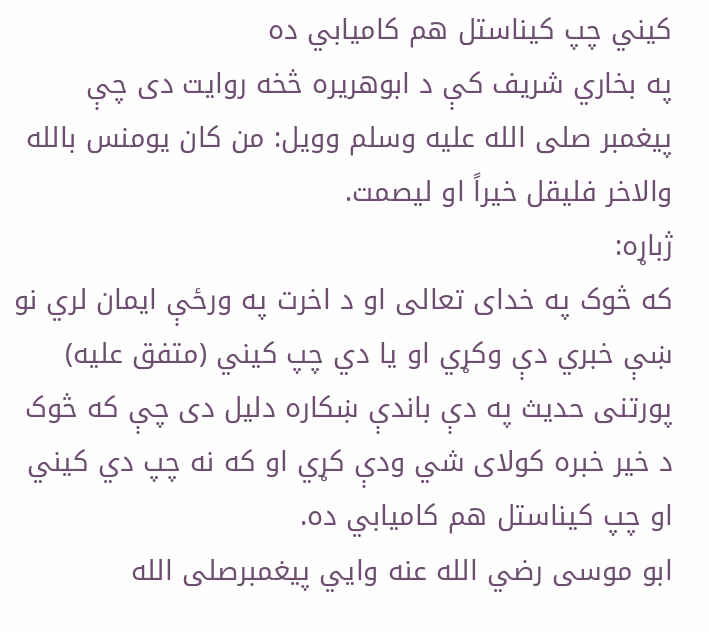کیني چپ کیناستل هم کامیابي ده
په بخاري شریف کې د ابوهریره څخه روایت دی چې پیغمبر صلى الله عليه وسلم وویل: من کان یومنس بالله والاخر فلیقل خیراً او لیصمت.
ژباړه:
که څوک په خدای تعالی او د اخرت په ورځې ایمان لري نو ښې خبري دې وکړي او یا دي چپ کیني (متفق علیه)
پورتنی حدیث په دې باندې ښکاره دلیل دی چې که څوک د خیر خبره کولای شي ودې کړي او که نه چپ دي کیني او چپ کیناستل هم کامیابي ده.
ابو موسی رضي الله عنه وایي پیغمبرصلى الله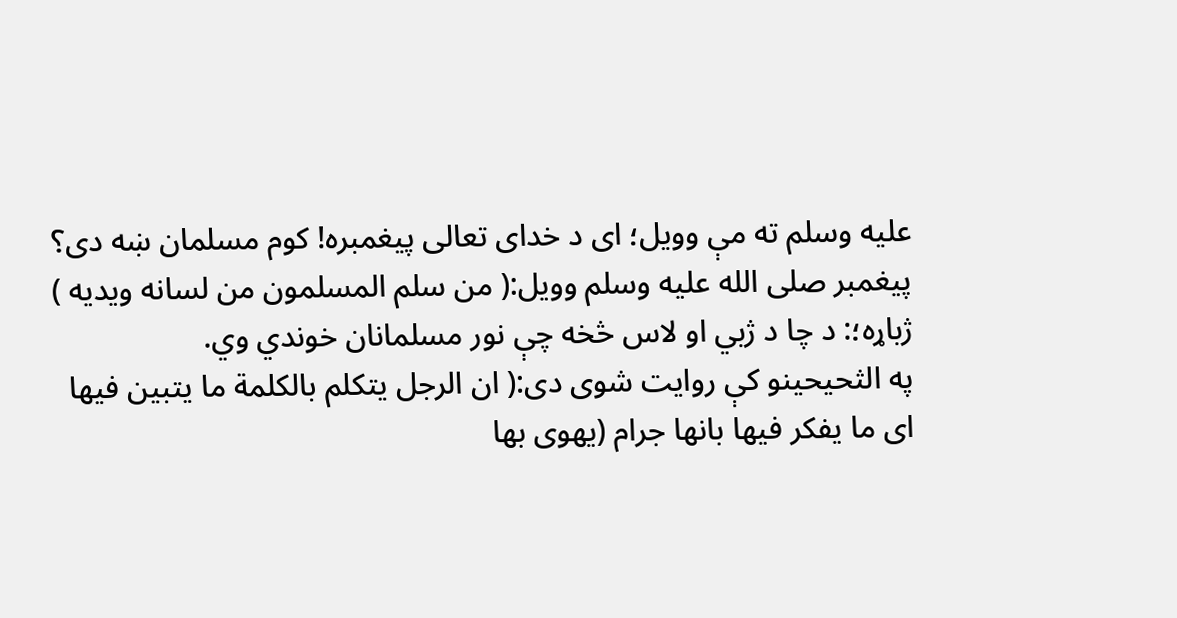عليه وسلم ته مې وویل؛ ای د خدای تعالی پیغمبره! کوم مسلمان ښه دی؟ پیغمبر صلى الله عليه وسلم وویل:( من سلم المسلمون من لسانه ویدیه )
ژباړه؛: د چا د ژبي او لاس څخه چې نور مسلمانان خوندي وي.
په الثحیحینو کې روایت شوی دی:( ان الرجل یتکلم بالکلمة ما یتبین فیها ای ما یفکر فیها بانها جرام (یهوی بها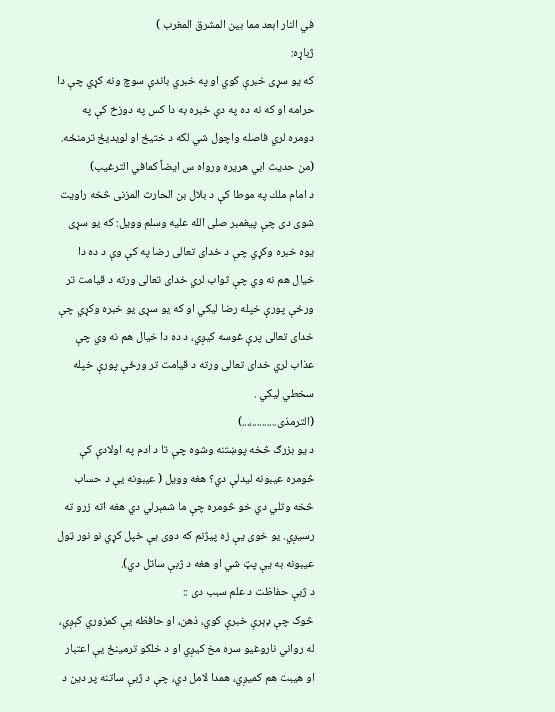في النار ابعد مما بین المشرق المغرب )
ژباړه:
که یو سړی خبرې کوي او په خبري باندې سوچ ونه کړي چې دا حرامه او که نه ده په دې خبره به دا کس په دوزخ کې په دومره لري فاصله واچول شي لکه د ختیځ او لویدیځ ترمنځه.
(من حدیث ابي هریره ورواه س ایضاً کمافي الترغیب)
د امام ملك په موطا کې د بلال بن الحارث المزنی څخه راویت شوی دی چې پیغمبر صلى الله عليه وسلم وویل: که یو سړی یوه خبره وکړي چې د خدای تعالی رضا په کې وې د ده دا خیال هم نه وي چې ثواب لري خدای تعالی ورته د قیامت تر ورځې پورې خپله رضا لیکي او که یو سړی یو خبره وکړي چې خدای تعالی پرې غوسه کیږي، د ده دا خیال هم نه وي چې عذاب لري خدای تعالی ورته د قیامت تر ورځې پورې خپله سخطي لیکي .
(الترمذی..........،...)
د یو بزرګ څخه پوښتنه وشوه چې تا د ادم په اولادې کې څومره عیبونه لیدلې دي؟ هغه وویل ( عیبونه یې د حساب څخه وتلي دي خو څومره چې ما شمېرلي دي هغه اته زرو ته رسیږي. یو خوی یې زه پیژنم که دوی یې خپل کړي نو نور ټول عیبونه به یې پټ شي او هغه د ژبې ساتل دي).
د ژبې حفاظت د علم سبب دی ::
څوک چې ډېرې خبرې کوي، ذهن، او حافظه یې کمزوري کېږي، له رواني ناروغیو سره مخ کیږي او د خلکو ترمینځ یې اعتبار او هیبت هم کمیږي، همدا لامل دي، چې د ژبې ساتنه پر دین د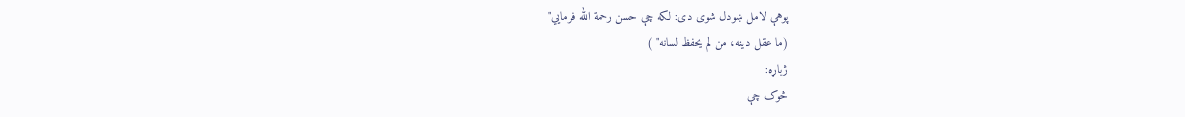پوهې لامل ښودل شوی دی: لکه چې حسن رحمة الله فرمایي"
(ما عقل دینه، من لم یحفظ لسانه" )
ژباړه:
څوک چې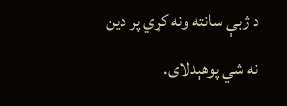د ژبې سانته ونه کړي پر دین نه شي پوهېدلای.